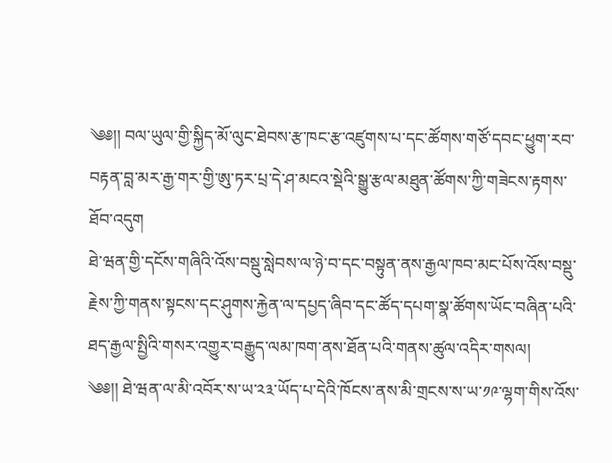༄༅།། བལ་ཡུལ་གྱི་སྐྱིད་མོ་ལུང་ཐེབས་རྩ་ཁང་རྩ་འཛུགས་པ་དང་ཚོགས་གཙོ་དབང་ཕྱུག་རབ་བརྟན་བླ་མར་རྒྱ་གར་གྱི་ཨུ་ཏར་པྲ་དེ་ཤ་མངའ་སྡེའི་སྒྱུ་རྩལ་མཐུན་ཚོགས་ཀྱི་གཟེངས་རྟགས་ཐོབ་འདུག
ཐེ་ཝན་གྱི་དངོས་གཞིའི་འོས་བསྡུ་སླེབས་ལ་ཉེ་བ་དང་བསྟུན་ནས་རྒྱལ་ཁབ་མང་པོས་འོས་བསྡུ་རྗེས་ཀྱི་གནས་སྟངས་དང་ཤུགས་རྐྱེན་ལ་དཔྱད་ཞིབ་དང་ཚོད་དཔག་སྣ་ཚོགས་ཡོང་བཞིན་པའི་ཐད་རྒྱལ་སྤྱིའི་གསར་འགྱུར་བརྒྱུད་ལམ་ཁག་ནས་ཐོན་པའི་གནས་ཚུལ་འདིར་གསལ།
༄༅།། ཐེ་ཝན་ལ་མི་འབོར་ས་ཡ་༢༣་ཡོད་པ་དེའི་ཁོངས་ནས་མི་གྲངས་ས་ཡ་༡༩་ལྷག་གིས་འོས་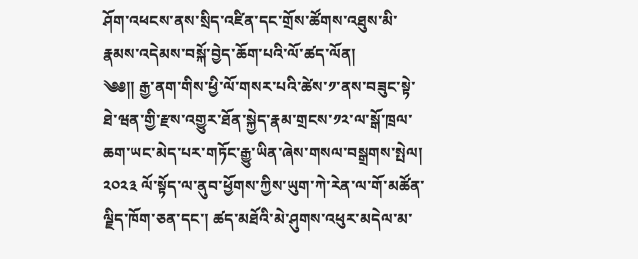ཤོག་འཕངས་ནས་སྲིད་འཛིན་དང་གྲོས་ཚོགས་འཐུས་མི་རྣམས་འདེམས་བསྐོ་བྱེད་ཆོག་པའི་ལོ་ཚད་ལོན།
༄༅།། རྒྱ་ནག་གིས་ཕྱི་ལོ་གསར་པའི་ཚེས་༡་ནས་བཟུང་སྟེ་ཐེ་ཝན་གྱི་རྫས་འགྱུར་ཐོན་སྐྱེད་རྣམ་གྲངས་༡༢་ལ་སྒོ་ཁྲལ་ཆག་ཡང་མེད་པར་གཏོང་རྒྱུ་ཡིན་ཞེས་གསལ་བསྒྲགས་སྤེལ།
༢༠༢༣ ལོ་སྟོད་ལ་ནུབ་ཕྱོགས་ཀྱིས་ཡུག་ཀེ་རེན་ལ་གོ་མཚོན་ལྗིད་ཁོག་ཅན་དང་། ཚད་མཐོའི་མེ་ཤུགས་འཕུར་མདེལ་མ་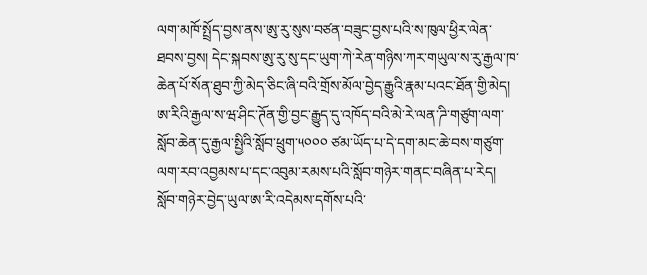ལག་མཁོ་སྤྲོད་བྱས་ནས་ཨུ་རུ་སུས་བཙན་བཟུང་བྱས་པའི་ས་ཁུལ་ཕྱིར་ལེན་ཐབས་བྱས། དེང་སྐབས་ཨུ་རུ་སུ་དང་ཡུག་ཀེ་རེན་གཉིས་ཀར་གཡུལ་ས་རུ་རྒྱལ་ཁ་ཆེན་པོ་སོན་ཐུབ་ཀྱི་མེད་ཅིང་ཞི་བའི་གྲོས་མོལ་བྱེད་རྒྱུའི་རྣམ་པའང་ཐོན་གྱི་མེད།
ཨ་རིའི་རྒྱལ་ས་ཝ་ཤིང་ཊོན་གྱི་བྱང་རྒྱུད་དུ་འཁོད་བའི་མེ་རེ་ལན་ཌི་གཙུག་ལག་སློབ་ཆེན་དུ་རྒྱལ་སྤྱིའི་སློབ་ཕྲུག་༥༠༠༠ ཙམ་ཡོད་པ་དེ་དག་མང་ཆེ་བས་གཙུག་ལག་རབ་འབྱམས་པ་དང་འབུམ་རམས་པའི་སློབ་གཉེར་གནང་བཞིན་པ་རེད། སློབ་གཉེར་བྱེད་ཡུལ་ཨ་རི་འདེམས་དགོས་པའི་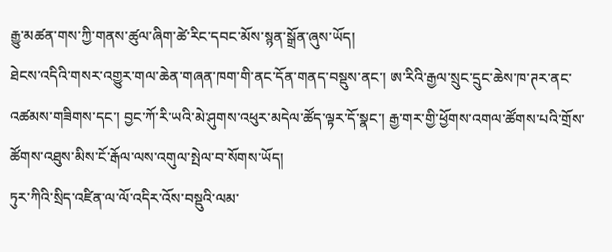རྒྱུ་མཚན་གས་ཀྱི་གནས་ཚུལ་ཞིག་ཚེ་རིང་དབང་མོས་སྙན་སྒྲོན་ཞུས་ཡོད།
ཐེངས་འདིའི་གསར་འགྱུར་གལ་ཆེན་གཞན་ཁག་གི་ནང་དོན་གནད་བསྡུས་ནང་། ཨ་རིའི་རྒྱལ་སྲུང་དྲུང་ཆེས་ཁ་ཊར་ནང་འཚམས་གཟིགས་དང་། བྱང་ཀོ་རི་ཡའི་མེ་ཤུགས་འཕུར་མདེལ་ཚོད་ལྟར་དོ་སྣང་། རྒྱ་གར་གྱི་ཕྱོགས་འགལ་ཚོགས་པའི་གྲོས་ཚོགས་འཐུས་མིས་ངོ་རྒོལ་ལས་འགུལ་སྤེལ་བ་སོགས་ཡོད།
ཏུར་ཀིའི་སྲིད་འཛིན་ལ་ལོ་འདིར་འོས་བསྡུའི་ལམ་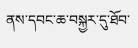ནས་དབང་ཆ་བསྐྱར་དུ་ཐོབ་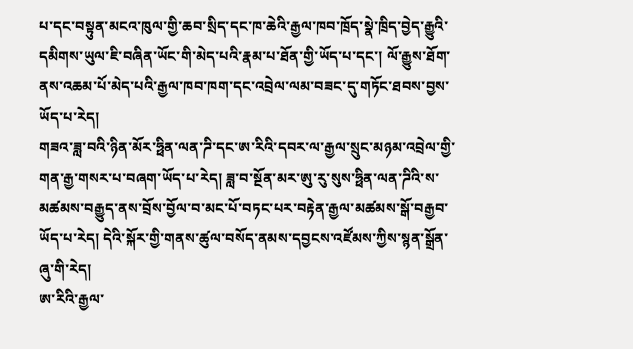པ་དང་བསྟུན་མངའ་ཁུལ་གྱི་ཆབ་སྲིད་དང་ཁ་ཆེའི་རྒྱལ་ཁབ་ཁྲོད་སྣེ་ཁྲིད་བྱེད་རྒྱུའི་དམིགས་ཡུལ་ཇི་བཞིན་ཡོང་གི་མེད་པའི་རྣམ་པ་ཐོན་གྱི་ཡོད་པ་དང་། ལོ་རྒྱུས་ཐོག་ནས་འཆམ་པོ་མེད་པའི་རྒྱལ་ཁབ་ཁག་དང་འབྲེལ་ལམ་བཟང་དུ་གཏོང་ཐབས་བྱས་ཡོད་པ་རེད།
གཟའ་ཟླ་བའི་ཉིན་མོར་ཧྥིན་ལན་ཌི་དང་ཨ་རིའི་དབར་ལ་རྒྱལ་སྲུང་མཉམ་འབྲེལ་གྱི་གན་རྒྱ་གསར་པ་བཞག་ཡོད་པ་རེད། ཟླ་བ་སྔོན་མར་ཨུ་རུ་སུས་ཧྥིན་ལན་ཌིའི་ས་མཚམས་བརྒྱུད་ནས་བྲོས་བྱོལ་བ་མང་པོ་བཏང་པར་བརྟེན་རྒྱལ་མཚམས་སྒོ་བརྒྱབ་ཡོད་པ་རེད། དེའི་སྐོར་གྱི་གནས་ཚུལ་བསོད་ནམས་དབྱངས་འཛོམས་ཀྱིས་སྙན་སྒྲོན་ཞུ་གི་རེད།
ཨ་རིའི་རྒྱལ་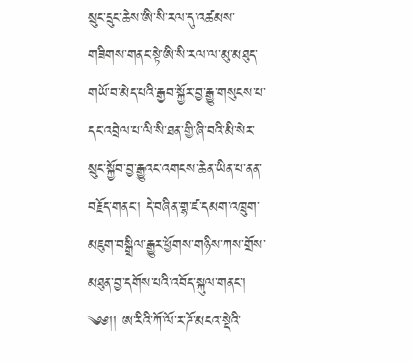སྲུང་དྲུང་ཆེས་ཨི་སི་རལ་དུ་འཚམས་གཟིགས་གནང་སྟེ་ཨི་སི་རལ་ལ་མུ་མཐུད་གཡོ་བ་མེད་པའི་རྒྱབ་སྐྱོར་བྱ་རྒྱུ་གསུངས་པ་དང་འབྲེལ་པ་ལི་སི་ཐན་གྱི་ཞི་བའི་མི་སེར་སྲུང་སྐྱོབ་བྱ་རྒྱུའང་འགངས་ཆེན་ཡིན་པ་ནན་བརྗོད་གནང་། དེ་བཞིན་གྷ་ཛ་དམག་འཁྲུག་མཇུག་བསྒྲིལ་རྒྱུར་ཕྱོགས་གཉིས་ཀས་གྲོས་མཐུན་བྱ་དགོས་པའི་འབོད་སྐུལ་གནང་།
༄༅།། ཨ་རིའི་ཀོ་ལོ་ར་ཌོ་མངའ་སྡེའི་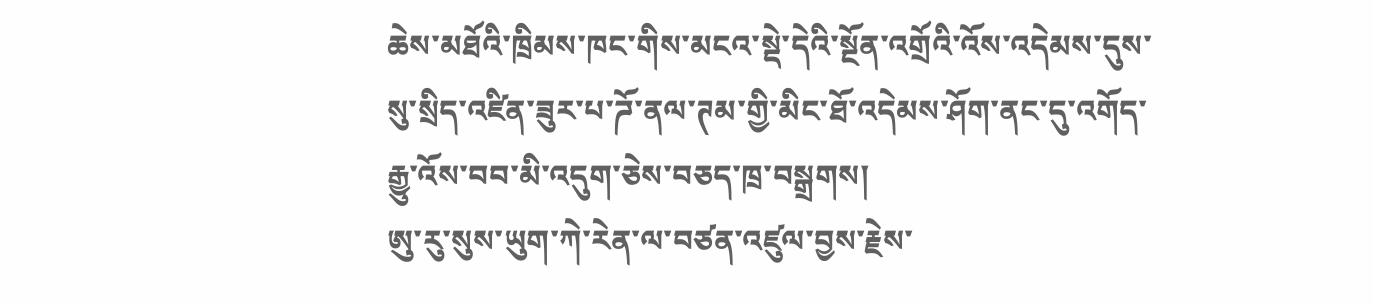ཆེས་མཐོའི་ཁྲིམས་ཁང་གིས་མངའ་སྡེ་དེའི་སྔོན་འགྲོའི་འོས་འདེམས་དུས་སུ་སྲིད་འཛིན་ཟུར་པ་ཌོ་ནལ་ཊམ་གྱི་མིང་ཐོ་འདེམས་ཤོག་ནང་དུ་འགོད་རྒྱུ་འོས་བབ་མི་འདུག་ཅེས་བཅད་ཁྲ་བསྒྲགས།
ཨུ་རུ་སུས་ཡུག་ཀེ་རེན་ལ་བཙན་འཛུལ་བྱས་རྗེས་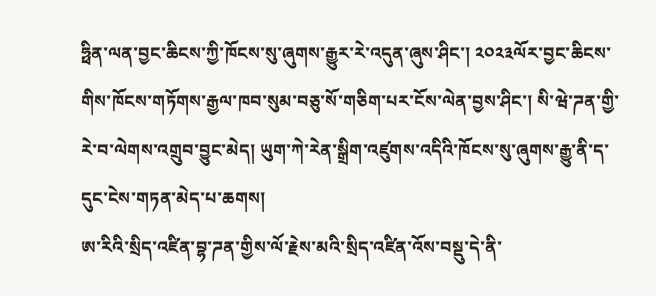ཧྥིན་ལན་བྱང་ཆིངས་ཀྱི་ཁོངས་སུ་ཞུགས་རྒྱུར་རེ་འདུན་ཞུས་ཤིང་། ༢༠༢༣ལོར་བྱང་ཆིངས་གིས་ཁོངས་གཏོགས་རྒྱལ་ཁབ་སུམ་བཅུ་སོ་གཅིག་པར་ངོས་ལེན་བྱས་ཤིང་། སི་ཝེ་ཌན་གྱི་རེ་བ་ལེགས་འགྲུབ་བྱུང་མེད། ཡུག་ཀེ་རེན་སྒྲིག་འཛུགས་འདིའི་ཁོངས་སུ་ཞུགས་རྒྱུ་ནི་ད་དུང་ངེས་གཏན་མེད་པ་ཆགས།
ཨ་རིའི་སྲིད་འཛིན་བྷ་ཌན་གྱིས་ལོ་རྗེས་མའི་སྲིད་འཛིན་འོས་བསྡུ་དེ་ནི་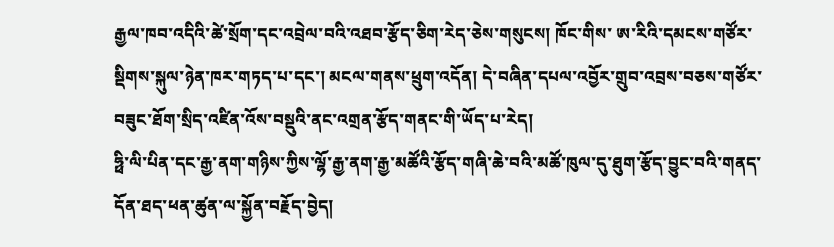རྒྱལ་ཁབ་འདིའི་ཚེ་སྲོག་དང་འབྲེལ་བའི་འཐབ་རྩོད་ཅིག་རེད་ཅེས་གསུངས། ཁོང་གིས་ ཨ་རིའི་དམངས་གཙོར་སྡིགས་སྐུལ་ཉེན་ཁར་གཏད་པ་དང་། མངལ་གནས་ཕྲུག་འདོན། དེ་བཞིན་དཔལ་འབྱོར་གྲུབ་འབྲས་བཅས་གཙོར་བཟུང་ཐོག་སྲིད་འཛིན་འོས་བསྡུའི་ནང་འགྲན་རྩོད་གནང་གི་ཡོད་པ་རེད།
ཧྥི་ལི་པིན་དང་རྒྱ་ནག་གཉིས་ཀྱིས་ལྷོ་རྒྱ་ནག་རྒྱ་མཚོའི་རྩོད་གཞི་ཆེ་བའི་མཚོ་ཁུལ་དུ་ཐུག་རྩོད་བྱུང་བའི་གནད་དོན་ཐད་ཕན་ཚུན་ལ་སྐྱོན་བརྗོད་བྱེད།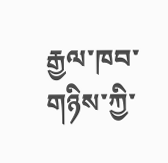རྒྱལ་ཁབ་གཉིས་ཀྱི་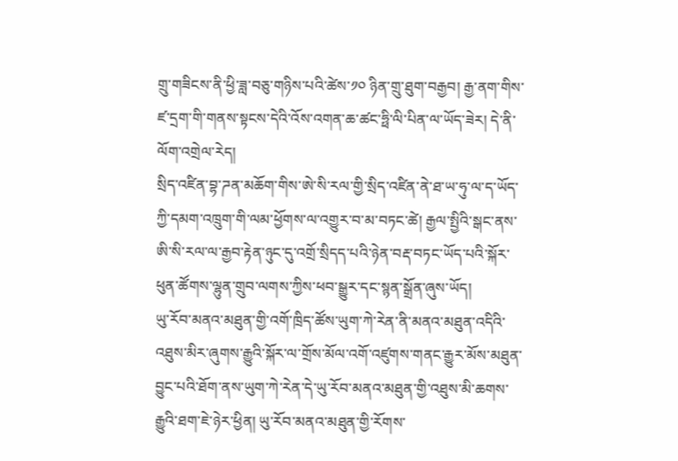གྲུ་གཟིངས་ནི་ཕྱི་ཟླ་བཅུ་གཉིས་པའི་ཚེས་༡༠ ཉིན་གྲུ་ཐུག་བརྒྱབ། རྒྱ་ནག་གིས་ཛ་དྲག་གི་གནས་སྟངས་དེའི་འོས་འགན་ཆ་ཚང་ཧྥི་ལི་པིན་ལ་ཡོད་ཟེར། དེ་ནི་ལོག་འགྲེལ་རེད།
སྲིད་འཛིན་བྷ་ཌན་མཆོག་གིས་ཨེ་སི་རལ་གྱི་སྲིད་འཛིན་ནེ་ཐ་ཡ་ཧུ་ལ་ད་ཡོད་ཀྱི་དམག་འཁྲུག་གི་ལམ་ཕྱོགས་ལ་འགྱུར་བ་མ་བཏང་ཚེ། རྒྱལ་སྤྱིའི་སྒང་ནས་ཨི་སི་རལ་ལ་རྒྱབ་རྟེན་ཉུང་དུ་འགྲོ་སྲིདད་པའི་ཉེན་བརྡ་བཏང་ཡོད་པའི་སྐོར་ཕུན་ཚོགས་ལྷུན་གྲུབ་ལགས་ཀྱིས་ཕབ་སྒྱུར་དང་སྙན་སྒྲོན་ཞུས་ཡོད།
ཡུ་རོབ་མནའ་མཐུན་གྱི་འགོ་ཁྲིད་ཚོས་ཡུག་ཀེ་རེན་ནི་མནའ་མཐུན་འདིའི་འཐུས་མིར་ཞུགས་རྒྱུའི་སྐོར་ལ་གྲོས་མོལ་འགོ་འཛུགས་གནང་རྒྱུར་མོས་མཐུན་བྱུང་པའི་ཐོག་ནས་ཡུག་ཀེ་རེན་དེ་ཡུ་རོབ་མནའ་མཐུན་གྱི་འཐུས་མི་ཆགས་རྒྱུའི་ཐག་ཇེ་ཉེར་ཕྱིན། ཡུ་རོབ་མནའ་མཐུན་གྱི་རོགས་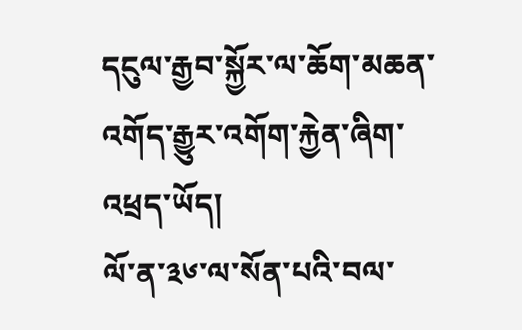དངུལ་རྒྱབ་སྐྱོར་ལ་ཆོག་མཆན་འགོད་རྒྱུར་འགོག་རྐྱེན་ཞིག་འཕྲད་ཡོད།
ལོ་ན་༣༦་ལ་སོན་པའི་བལ་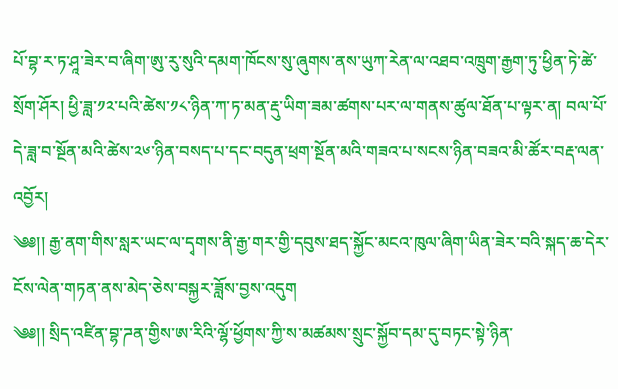པོ་བྷ་ར་ཏ་ཤཱ་ཟེར་བ་ཞིག་ཨུ་རུ་སུའི་དམག་ཁོངས་སུ་ཞུགས་ནས་ཡུཀ་རེན་ལ་འཐབ་འཁྲུག་རྒྱག་ཏུ་ཕྱིན་ཏེ་ཚེ་སྲོག་ཤོར། ཕྱི་ཟླ་༡༢་པའི་ཚེས་༡༨་ཉིན་ཀ་ཏ་མན་རྡུ་ཡིག་ཟམ་ཚགས་པར་ལ་གནས་ཚུལ་ཐོན་པ་ལྟར་ན། བལ་པོ་དེ་ཟླ་བ་སྔོན་མའི་ཚེས་༢༦་ཉིན་བསད་པ་དང་བདུན་ཕྲག་སྔོན་མའི་གཟའ་པ་སངས་ཉིན་བཟའ་མི་ཚོར་བརྡ་ལན་འབྱོར།
༄༅།། རྒྱ་ནག་གིས་སླར་ཡང་ལ་དྭགས་ནི་རྒྱ་གར་གྱི་དབུས་ཐད་སྐྱོང་མངའ་ཁུལ་ཞིག་ཡིན་ཟེར་བའི་སྐད་ཆ་དེར་ངོས་ལེན་གཏན་ནས་མེད་ཅེས་བསྐྱར་ཟློས་བྱས་འདུག
༄༅།། སྲིད་འཛིན་བྷ་ཌན་གྱིས་ཨ་རིའི་ལྷོ་ཕྱོགས་ཀྱི་ས་མཚམས་སྲུང་སྐྱོབ་དམ་དུ་བཏང་སྟེ་ཉིན་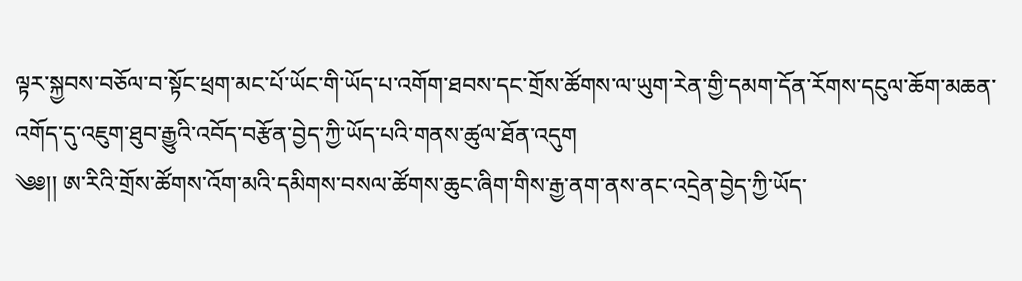ལྟར་སྐྱབས་བཅོལ་བ་སྟོང་ཕྲག་མང་པོ་ཡོང་གི་ཡོད་པ་འགོག་ཐབས་དང་གྲོས་ཚོགས་ལ་ཡུག་རེན་གྱི་དམག་དོན་རོགས་དངུལ་ཆོག་མཆན་འགོད་དུ་འཇུག་ཐུབ་རྒྱུའི་འབོད་བརྩོན་བྱེད་ཀྱི་ཡོད་པའི་གནས་ཚུལ་ཐོན་འདུག
༄༅།། ཨ་རིའི་གྲོས་ཚོགས་འོག་མའི་དམིགས་བསལ་ཚོགས་ཆུང་ཞིག་གིས་རྒྱ་ནག་ནས་ནང་འདྲེན་བྱེད་ཀྱི་ཡོད་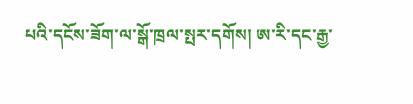པའི་དངོས་ཟོག་ལ་སྒོ་ཁྲལ་སྤར་དགོས། ཨ་རི་དང་རྒྱ་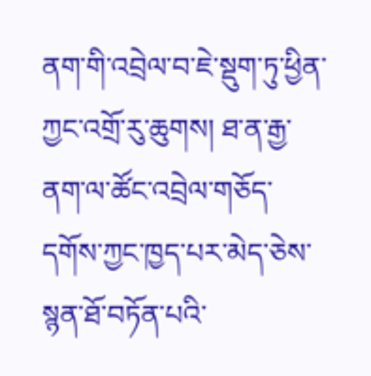ནག་གི་འབྲེལ་བ་ཇེ་སྡུག་ཏུ་ཕྱིན་ཀྱང་འགྲོ་རུ་ཆུགས། ཐ་ན་རྒྱ་ནག་ལ་ཚོང་འབྲེལ་གཅོད་དགོས་ཀྱང་ཁྱད་པར་མེད་ཅེས་སྙན་ཐོ་བཏོན་པའི་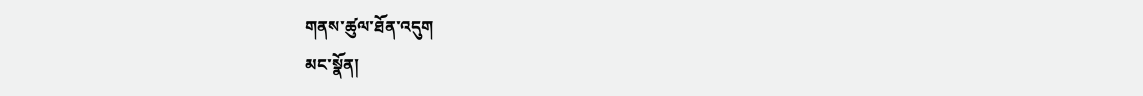གནས་ཚུལ་ཐོན་འདུག
མང་སྣོན།